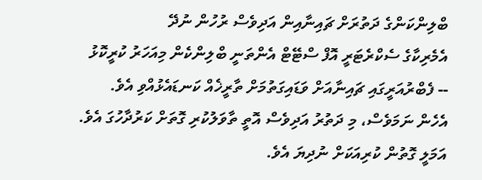ބްލިންކަންގެ ދަތުރަށް ޗައިނާއިން އަދިވެސް ރުހުން ނުދޭ
އެމެރިކާގެ ސެކްރެޓަރީ އޮފް ސްޓޭޓް އެންތަނީ ބްލިންކެން މިއަހަރު ކުރީކޮޅު -- ފެބްރުއަރީގައި ޗައިނާއަށް ވަޑައިގަތުމަށް ތާރީޚެއް ކަނޑައެޅުއްވި އެވެ. އެހެން ނަމަވެސް، މި ދަތުރު އަދިވެސް އޮތީ ތާވަލުކުރި ގޮތަށް ކަރުދާހުގަ އެވެ. އަމަލީ ގޮތުން ކުރިއަކަށް ނުދިޔަ އެވެ.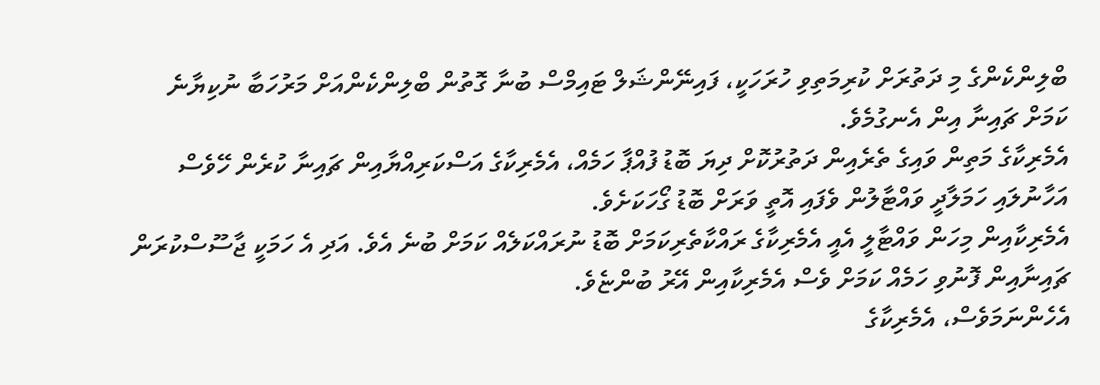ބްލިންކެންގެ މި ދަތުރަށް ކުރިމަތިވި ހުރަހަކީ، ފައިނޭންޝަލް ޓައިމްސް ބުނާ ގޮތުން ބްލިންކެންއަށް މަރުހަބާ ނުކިޔާނެ ކަމަށް ޗައިނާ އިން އެނގުމެވެ.
އެމެރިކާގެ މަތިން ވައިގެ ތެރެއިން ދަތުރުކޮށް ދިޔަ ބޮޑު ފުއްޕާ ހަމެއް، އެމެރިކާގެ އަސްކަރިއްޔާއިން ޗައިނާ ކުރެން ހޭވެސް އަހާނުލައި ހަމަލާދީ ވައްޓާލުން ވެފައި އޮތީ ވަރަށް ބޮޑު ގޯހަކަށެވެ.
އެމެރިކާއިން މިހަން ވައްޓާލީ އެއީ އެމެރިކާގެ ރައްކާތެރިކަމަށް ބޮޑު ނުރައްކަލެއް ކަމަށް ބުނެ އެވެ. އަދި އެ ހަމަކީ ޖާސޫސްކުރަން ޗައިނާއިން ފޮނުވި ހަމެއް ކަމަށް ވެސް އެމެރިކާއިން އޭރު ބުންޏެވެ.
އެހެންނަމަވެސް، އެމެރިކާގެ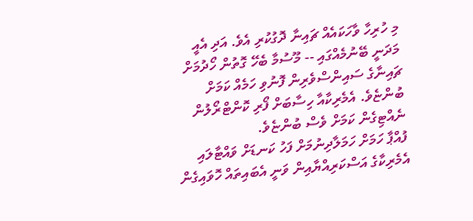މި ހުރިހާ ވާހަކައެއް ޗައިނާ ދޮގުކުރި އެވެ. އަދި އެއީ މަދަނީ ބޭނުމެއްގައި -- މޫސުމާ ބެހޭ ގޮތުން ހޯދުމަށް ޗައިނާގެ ސައިންސްވެރިން ފޮނުވި ހަމެއް ކަމަށް ބުންޏެވެ. އެމެރިކާއާ ހިސާބަށް ފޯރި ކޮންޓްރޯލުން ނެއްޓިގެން ކަމަށް ވެސް ބުންޏެވެ.
ފުއްޕާ ހަމަށް ހަމަލާދިނުމަށް ފަހު ކަނޑަށް ވައްޓާލައި އެމެރިކާގެ އަސްކަރިއްޔާއިން ވަނީ އެބައިތައް ހޮވައިގެން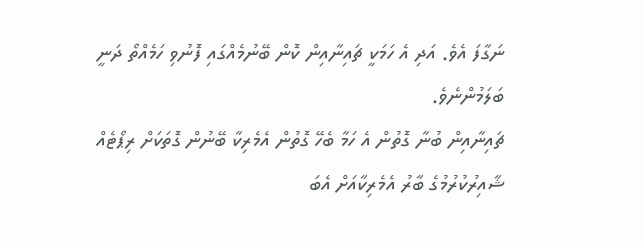ނަގާފަ އެވެ. އަދި އެ ހަމަކީ ޗައިނާއިން ކޮން ބޭނުމެއްގައި ފޮނުވި ހަމެއްތޯ ދަނީ ބަލަމުންނެވެ.
ޗައިނާއިން ބުނާ ގޮތުން އެ ހަމާ ބެހޭ ގޮތުން އެމެރިކާ ބޭނުން ގޮތަކަށް ރިޕޯޓެއް ޝާއިރުކުރުމުގެ ބާރު އެމެރިކާއަށް އެބަ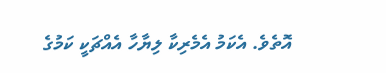އޮތެވެ. އެކަމު އެމެރިކާ ލިޔާހާ އެއްޗަކީ ކަމުގެ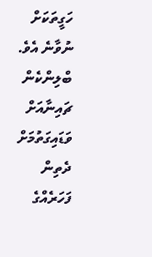ހަގީތަކަށް ނުވާނެ އެވެ.
ބްލިންކެން ޗައިނާއަށް ވަޑައިގަތުމަށް ދެތިން ފަހަރެއްގެ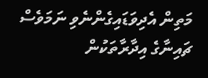މަތިން އެދިވަޑައިގެންނެވި ނަމަވެސް ޗައިނާގެ އިދާރާތަކުން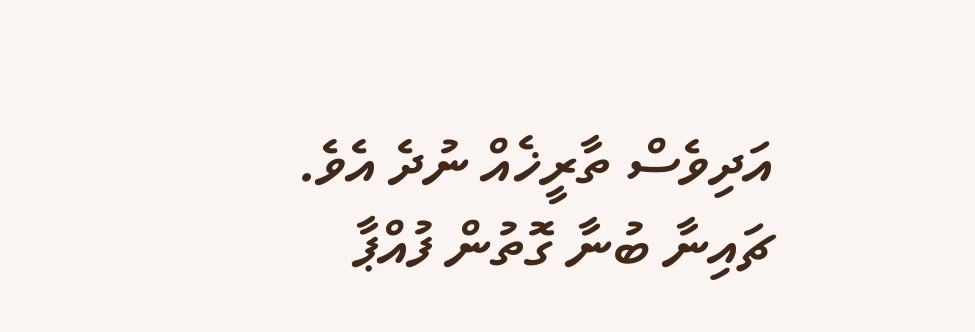އަދިވެސް ތާރީޚެއް ނުދެ އެވެ.
ޗައިނާ ބުނާ ގޮތުން ފުއްޕާ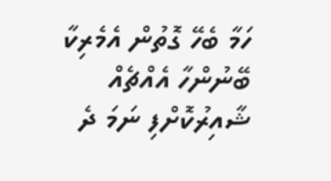ހަމާ ބެހޭ ގޮތުން އެމެރިކާ ބޭނުންހާ އެއްޗެއް ޝާއިރުކޮށްފި ނަމަ ދެ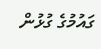ގައުމުގެ ގުޅުން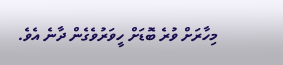މިހާރަށް ވުރެ ބޮޑަށް ހީވަރުވެގެން ދާނެ އެވެ.